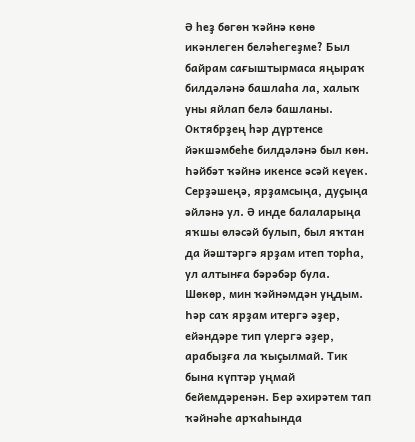Ә һеҙ бөгөн ҡәйнә көнө икәнлеген беләһегеҙме? Был байрам сағыштырмаса яңыраҡ билдәләнә башлаһа ла, халыҡ уны яйлап белә башланы. Октябрҙең һәр дүртенсе йәкшәмбеһе билдәләнә был көн.
Һәйбәт ҡәйнә икенсе әсәй кеүек. Серҙәшеңә, ярҙамсыңа, дуҫыңа әйләнә ул. Ә инде балаларыңа яҡшы өләсәй булып, был яҡтан да йәштәргә ярҙам итеп торһа, ул алтынға бәрәбәр була.
Шөкөр, мин ҡәйнәмдән уңдым. Һәр саҡ ярҙам итергә әҙер, ейәндәре тип үлергә әҙер, арабыҙға ла ҡыҫылмай. Тик бына күптәр уңмай бейемдәренән. Бер әхирәтем тап ҡәйнәһе арҡаһында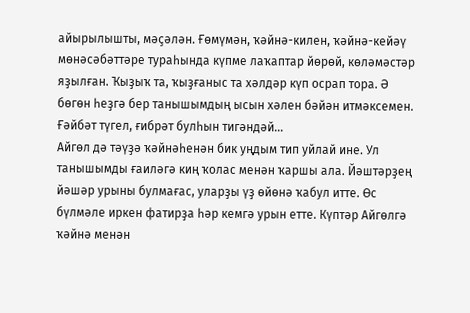айырылышты, мәҫәлән. Ғөмүмән, ҡәйнә-килен, ҡәйнә-кейәү мөнәсәбәттәре тураһында күпме лаҡаптар йөрөй, көләмәстәр яҙылған. Ҡыҙыҡ та, ҡыҙғаныс та хәлдәр күп осрап тора. Ә бөгөн һеҙгә бер танышымдың ысын хәлен бәйән итмәксемен. Ғәйбәт түгел, ғибрәт булһын тигәндәй...
Айгөл дә тәүҙә ҡәйнәһенән бик уңдым тип уйлай ине. Ул танышымды ғаиләгә киң ҡолас менән ҡаршы ала. Йәштәрҙең йәшәр урыны булмағас, уларҙы үҙ өйөнә ҡабул итте. Өс бүлмәле иркен фатирҙа һәр кемгә урын етте. Күптәр Айгөлгә ҡәйнә менән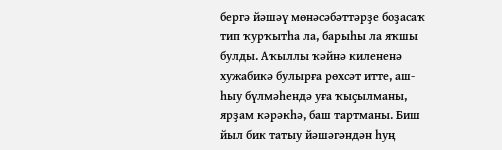бергә йәшәү мөнәсәбәттәрҙе боҙасаҡ тип ҡурҡытһа ла, барыһы ла яҡшы булды. Аҡыллы ҡәйнә килененә хужабикә булырға рөхсәт итте, аш-һыу бүлмәһендә уға ҡыҫылманы, ярҙам кәрәкһә, баш тартманы. Биш йыл бик татыу йәшәгәндән һуң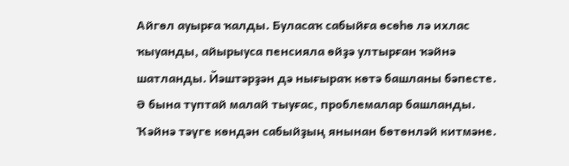Айгөл ауырға ҡалды. Буласаҡ сабыйға өсөһө лә ихлас ҡыуанды, айырыуса пенсияла өйҙә ултырған ҡәйнә шатланды. Йәштәрҙән дә нығыраҡ көтә башланы бәпесте.
Ә бына туптай малай тыуғас, проблемалар башланды. Ҡәйнә тәүге көндән сабыйҙың янынан бөтөнләй китмәне.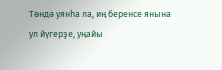Төндә уянһа ла, иң беренсе янына ул йүгерҙе, уңайы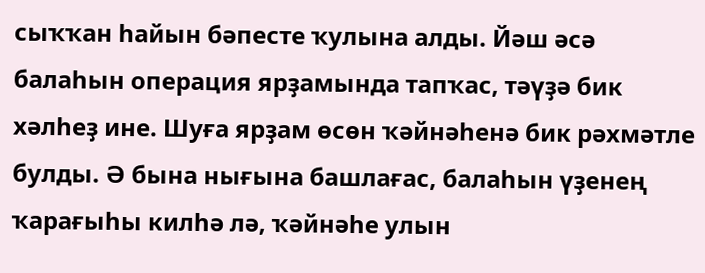сыҡҡан һайын бәпесте ҡулына алды. Йәш әсә балаһын операция ярҙамында тапҡас, тәүҙә бик хәлһеҙ ине. Шуға ярҙам өсөн ҡәйнәһенә бик рәхмәтле булды. Ә бына нығына башлағас, балаһын үҙенең ҡарағыһы килһә лә, ҡәйнәһе улын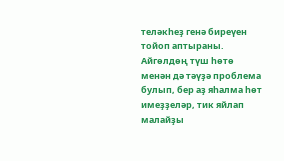теләкһеҙ генә биреүен тойоп аптыраны. Айгөлдөң түш һөтө менән дә тәүҙә проблема булып, бер аҙ яһалма һөт имеҙҙеләр, тик яйлап малайҙы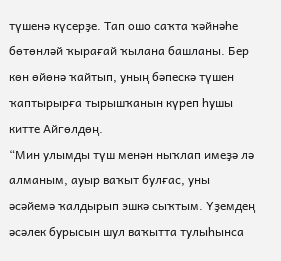түшенә күсерҙе. Тап ошо саҡта ҡәйнәһе бөтөнләй ҡырағай ҡылана башланы. Бер көн өйөнә ҡайтып, уның бәпескә түшен ҡаптырырға тырышҡанын күреп һушы китте Айгөлдөң.
“Мин улымды түш менән ныҡлап имеҙә лә алманым, ауыр ваҡыт булғас, уны әсәйемә ҡалдырып эшкә сыҡтым. Үҙемдең әсәлек бурысын шул ваҡытта тулыһынса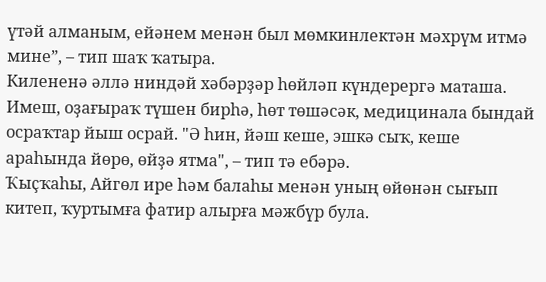үтәй алманым, ейәнем менән был мөмкинлектән мәхрүм итмә мине”, – тип шаҡ ҡатыра.
Килененә әллә ниндәй хәбәрҙәр һөйләп күндерергә маташа. Имеш, оҙағыраҡ түшен бирһә, һөт төшәсәк, медицинала бындай осраҡтар йыш осрай. "Ә һин, йәш кеше, эшкә сыҡ, кеше араһында йөрө, өйҙә ятма", – тип тә ебәрә.
Ҡыҫҡаһы, Айгөл ире һәм балаһы менән уның өйөнән сығып китеп, ҡуртымға фатир алырға мәжбүр була.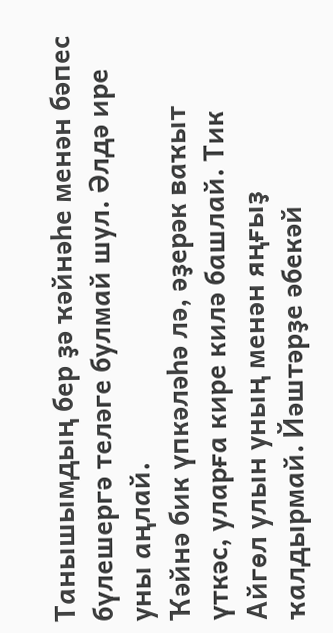Танышымдың бер ҙә ҡәйнәһе менән бәпес бүлешергә теләге булмай шул. Әлдә ире уны аңлай.
Ҡәйнә бик үпкәләһә лә, әҙерәк ваҡыт үткәс, уларға кире килә башлай. Тик Айгөл улын уның менән яңғыҙ ҡалдырмай. Йәштәрҙе әбекәй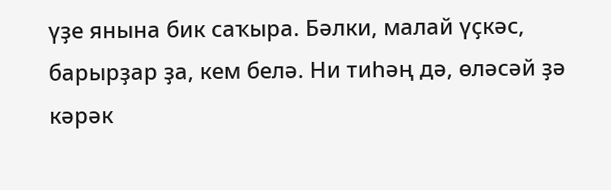үҙе янына бик саҡыра. Бәлки, малай үҫкәс, барырҙар ҙа, кем белә. Ни тиһәң дә, өләсәй ҙә кәрәк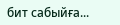бит сабыйға...